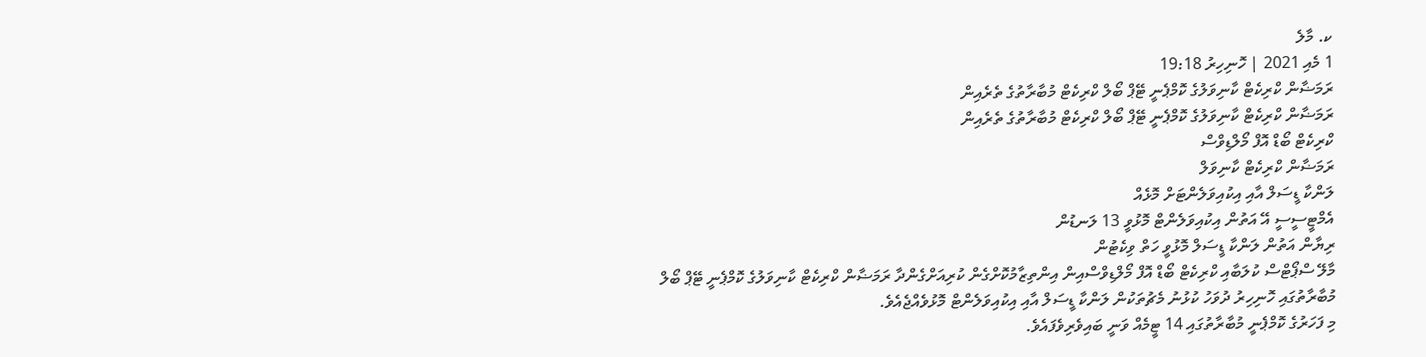ކ. މާލެ
1 މެއި 2021 | ހޮނިހިރު 19:18
ރަމަޟާން ކްރިކެޓް ކާނިވަލުގެ ކޮމްޕެނީ ޓޭޕް ބޯލް ކްރިކެޓް މުބާރާތުގެ ތެރެއިން
ރަމަޟާން ކްރިކެޓް ކާނިވަލުގެ ކޮމްޕެނީ ޓޭޕް ބޯލް ކްރިކެޓް މުބާރާތުގެ ތެރެއިން
ކްރިކެޓް ބޯޑް އޮފް މޯލްޑިވްސް
ރަމަޟާން ކްރިކެޓް ކާނިވަލް
ލަންކާ ޑީސަލް އާއި އިކުއިވަލެންޓަށް މޮޅެއް
އެމްޓީސީސީ އޭ އަތުން އިކުއިވަލެންޓް މޮޅުވީ 13 ލަނޑުން
ރިޔާން އަތުން ލަންކާ ޑީސަލް މޮޅުވީ ހަތް ވިކެޓުން
މާލޭ ސްޕޯޓްސް ކުލަބާއި ކްރިކެޓް ބޯޑް އޮފް މޯލްޑިވްސްއިން އިންތިޒާމުކޮށްގެން ކުރިއަށްގެންދާ ރަމަޟާން ކްރިކެޓް ކާނިވަލުގެ ކޮމްޕެނީ ޓޭޕް ބޯލް މުބާރާތުގައި ހޮނިހިރު ދުވަހު ކުޅުނު މެޗުތަކުން ލަންކާ ޑީސަލް އާއި އިކުއިވަލެންޓް މޮޅުވެއްޖެއެވެ.
މި ފަހަރުގެ ކޮމްޕެނީ މުބާރާތުގައި 14 ޓީމެއް ވަނީ ބައިވެރިވެފައެވެ.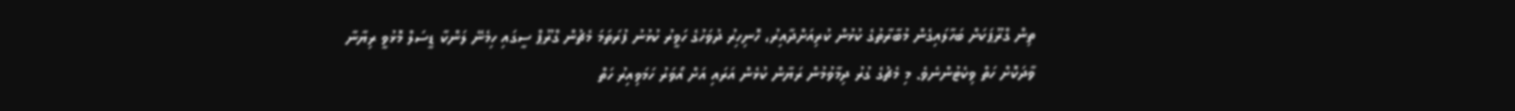ތިން ގްރޫޕަކަށް ބަހާލައިގެން މުބާރާތުގެ ކުޅުން ކުރިއަށްދާއިރު، ހޮނިހިރު ދުވަހުގެ ހަވީރު ކުޅުނު ފުރަތަމަ މެޗުން ގްރޫޕް ސީގައި ހިމެނޭ ލަންކާ ޑީސަލް މޮޅުވީ ރިޔާނާ ވާދަކޮށް ހަތް ވިކެޓުންނެވެ. މި މެޗުގެ ގުރު ދިމާވުމުން ރަޔާން ކުޅެން އަރައި އަށް އޯވަރު ހަމަވިއިރު ހަތް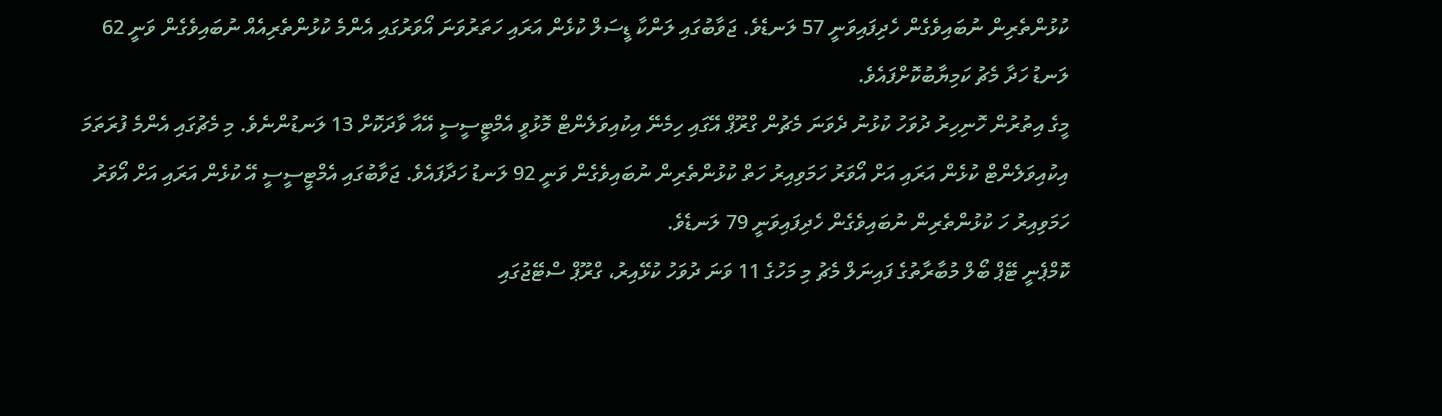ކުޅުންތެރިން ނުބައިވެގެން ހެދިފައިވަނީ 57 ލަނޑެވެ. ޖަވާބުގައި ލަންކާ ޑީސަލް ކުޅެން އަރައި ހަތަރުވަނަ އޯވަރުގައި އެންމެ ކުޅުންތެރިއެއް ނުބައިވެގެން ވަނީ 62 ލަނޑު ހަދާ މެޗު ކަމިޔާބުކޮށްފައެވެ.
މީގެ އިތުރުން ހޮނިހިރު ދުވަހު ކުޅުނު ދެވަނަ މެޗުން ގްރޫޕް އޭގައި ހިމެނޭ އިކުއިވަލެންޓް މޮޅުވީ އެމްޓީސީސީ އޭއާ ވާދަކޮށް 13 ލަނޑުންނެވެ. މި މެޗުގައި އެންމެ ފުރަތަމަ އިކުއިވަލެންޓް ކުޅެން އަރައި އަށް އޯވަރު ހަމަވިއިރު ހަތް ކުޅުންތެރިން ނުބައިވެގެން ވަނީ 92 ލަނޑު ހަދާފައެވެ. ޖަވާބުގައި އެމްޓީސީސީ އޭ ކުޅެން އަރައި އަށް އޯވަރު ހަމަވިއިރު ހަ ކުޅުންތެރިން ނުބައިވެގެން ހެދިފައިވަނީ 79 ލަނޑެވެ.
ކޮމްޕެނީ ޓޭޕް ބޯލް މުބާރާތުގެ ފައިނަލް މެޗު މި މަހުގެ 11 ވަނަ ދުވަހު ކުޅޭއިރު، ގްރޫޕް ސްޓޭޖުގައި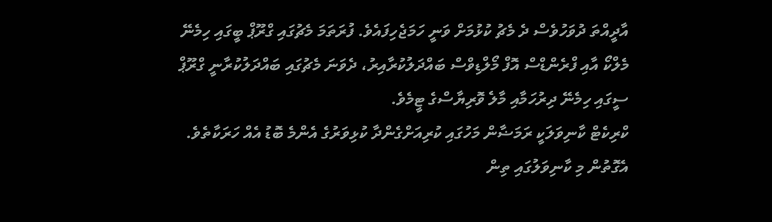އާދީއްތަ ދުވަހުވެސް ދެ މެޗު ކުޅުމަށް ވަނީ ހަމަޖެހިފައެވެ. ފުރަތަމަ މެޗުގައި ގްރޫޕް ބީގައި ހިމެނޭ މެލްކޯ އާއި ފްރެންޑްސް އޮފް މޯލްޑިވްސް ބައްދަލުކުރާއިރު، ދެވަނަ މެޗުގައި ބައްދަލުކުރާނީ ގްރޫޕް ސީގައި ހިމެނޭ ދިރުހަމާއި މާލެ ވޮރިޔާސްގެ ޓީމެވެ.
ކްރިކެޓް ކާނިވަލަކީ ރަމަޟާން މަހުގައި ކުރިއަށްގެންދާ ކުޅިވަރުގެ އެންމެ ބޮޑު އެއް ހަރަކާތެވެ. އެގޮތުން މި ކާނިވަލުގައި ތިން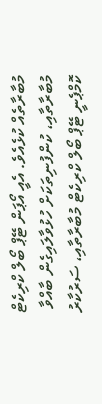މުބާރާތެއް ކުޅެއެވެ. އެއީ އޯޕަން ޓޭޕް ބޯލް ކްރިކެޓް މުބާރާތާއި، ކުންފުނިތަކަށް ހުޅުވާލައިގެން ބާއްވާ ކޮމްޕެނީ ޓޭޕް ބޯލް ކްރިކެޓް މުބާރާތާއި، ސަރުކާރު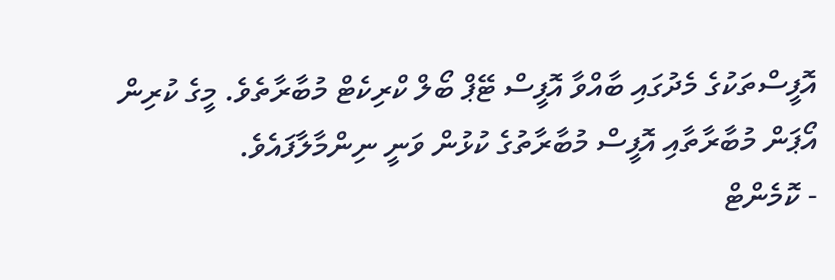އޮފީސްތަކުގެ މެދުގައި ބާއްވާ އޮފީސް ޓޭޕް ބޯލް ކްރިކެޓް މުބާރާތެވެ. މީގެ ކުރިން އޯޕަން މުބާރާތާއި އޮފީސް މުބާރާތުގެ ކުޅުން ވަނީ ނިންމާލާފައެވެ.
- ކޮމެންޓް